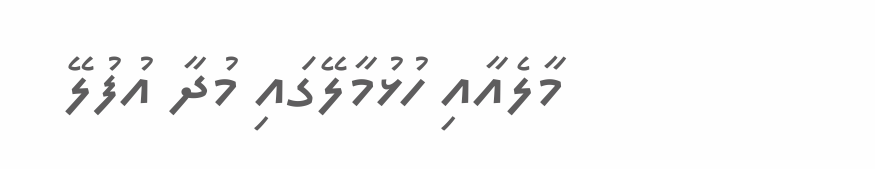މާލެއާއި ހުޅުމާލޭގައި މުދާ އުފުލޭ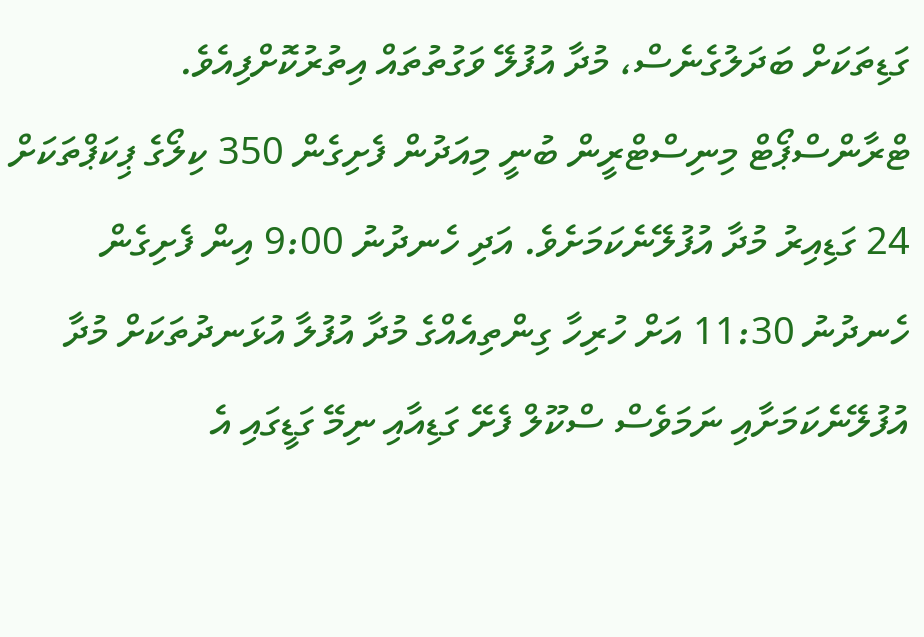ގަޑިތަކަށް ބަދަލުގެނެސް، މުދާ އުފުލޭ ވަގުތުތައް އިތުރުކޮށްފިއެވެ.
ޓްރާންސްޕޯޓް މިނިސްޓްރީން ބުނީ މިއަދުން ފެށިގެން 350 ކިލޯގެ ޕިކަޕްތަކަށް 24 ގަޑިއިރު މުދާ އުފުލޭނެކަމަށެވެ. އަދި ހެނދުނު 9:00 އިން ފެށިގެން ހެނދުނު 11:30 އަށް ހުރިހާ ގިންތިއެއްގެ މުދާ އުފުލާ އުޅަނދުތަކަށް މުދާ އުފުލޭނެކަމަށާއި ނަމަވެސް ސްކޫލް ފެށޭ ގަޑިއާއި ނިމޭ ގަޑީގައި އެ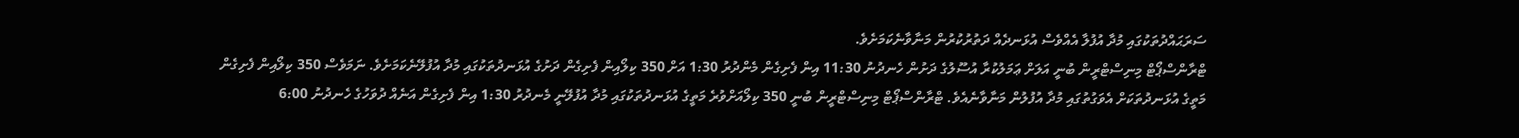ސަރަޙައްދުތަކުގައި މުދާ އުފުލާ އެއްވެސް އުޅަނދެއް ދަތުރުކުރުން މަނާވާނެކަމަށެވެ.
ޓްރާންސްޕޯޓް މިނިސްޓްރީން ބުނީ އަލަށް ޢަމަލުކުރާ އުސޫލުގެ ދަށުން ހެނދުނު 11:30 އިން ފެށިގެން މެންދުރު 1:30 އަށް 350 ކިލޯއިން ފެށިގެން ދަށުގެ އުޅަނދުތަކުގައި މުދާ އުފުލޭނެކަމަށެވެ. ނަމަވެސް 350 ކިލޯއިން ފެށިގެން މަތީގެ އުޅަނދުތަކަށް އެވަގުތުގައި މުދާ އުފުލުން މަނާވާނެއެވެ. ޓްރާންސްޕޯޓް މިނިސްޓްރީން ބުނީ 350 ކިލޯއަށްވުރެ މަތީގެ އުޅަނދުތަކުގައި މުދާ އުފުލޭނީ މެނދުރު 1:30 އިން ފެށިގެން އަނެއް ދުވަހުގެ ހެނދުނު 6:00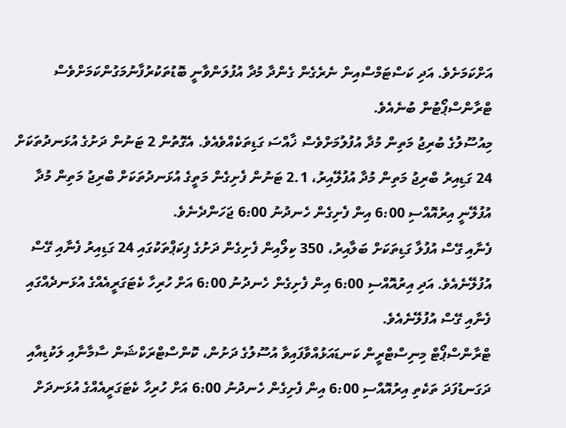އަށްކަމަށެވެ. އަދި ކަސްޓަމްސްއިން ނެރެގެން ގެންދާ މުދާ އުފުލަންވާނީ ބޮޑުތަކުރުފާނުމަގުންކަމަށްވެސް ޓްރާންސްޕޯޓުން ބުނެއެވެ.
މިއުސޫލުގެ ބުރިޖު މަތިން މުދާ އުފުލުމަށްވެސް ޚާއްސަ ގަޑިތަކެއްވެއެވެ. އެގޮތުން 2 ޓަނުން ދަށުގެ އުޅަނދުތަކަށް 24 ގަޑިއިރު ބްރިޖު މަތިން މުދާ އުފުލޭއިރު، 2.1 ޓަނުން ފެށިގެން މަތީގެ އުޅަނދުތަކަށް ބްރިޖު މަތިން މުދާ އުފުލޭނީ އިރުއޮއްސި 6:00 އިން ފެށިގެން ހެނދުނު 6:00 ޖަހަންދެނެވެ.
ފެނާއި ގޭސް އުފުލާ ގަޑިތަކަށް ބަލާއިރު، 350 ކިލޯއިން ފެށިގެން ދަށުގެ ޕިކަޕްތަކުގައި 24 ގަޑިއިރު ފެނާއި ގޭސް އުފުލޭނެއެވެ. އަދި އިރުއޮއްސި 6:00 އިން ފެށިގެން ހެނދުނު 6:00 އަށް ހުރިހާ ކެޓަގަރީއެއްގެ އުޅަނދެއްގައި ފެނާއި ގޭސް އުފުލޭނެއެވެ.
ޓްރާންސްޕޯޓް މިނިސްޓްރީން ކަނޑައަޅުއްވާފައިވާ އުސޫލުގެ ދަށުން، ކޮންސްޓްރަކްޝަން ސާމާނާއި ލަކުޑިއާއި ދަގަނޑުފަދަ ތަކެތި އިރުއޮއްސި 6:00 އިން ފެށިގެން ހެނދުނު 6:00 އަށް ހުރިހާ ކެޓަގަރީއެއްގެ އުޅަނދަށް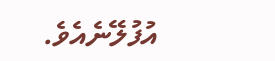އުފުލޭނެއެވެ.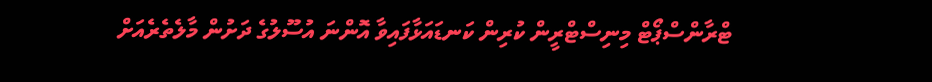ޓްރާންސްޕޯޓް މިނިސްޓްރީން ކުރިން ކަނޑައަޅާފައިވާ އޮންނަ އުސޫލުގެ ދަށުން މާލެތެރެއަށް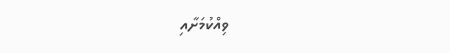ވިއްކުމަށާއި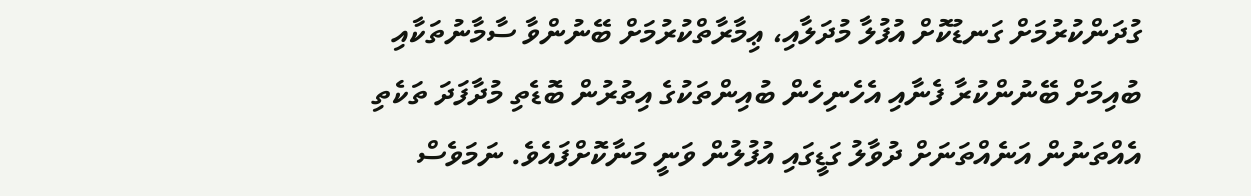ގުދަންކުރުމަށް ގަނޑުކޮށް އުފުލާ މުދަލާއި، ޢިމާރާތްކުރުމަށް ބޭނުންވާ ސާމާނުތަކާއި ބުއިމަށް ބޭނުންކުރާ ފެނާއި އެހެނިހެން ބުއިންތަކުގެ އިތުރުން ބޮޑެތި މުދާފަދަ ތަކެތި އެއްތަނުން އަނެއްތަނަށް ދުވާލު ގަޑީގައި އުފުލުން ވަނީ މަނާކޮށްފައެވެ. ނަމަވެސް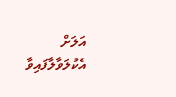އަލަށް އެކުލަވާލާފައިވާ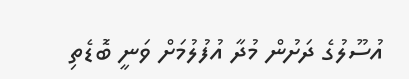އުސޫލުގެ ދަށުން މުދާ އުފުލުމަށް ވަނީ ބޮޑެތި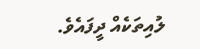ލުއިތަކެއް ދީފައެވެ.